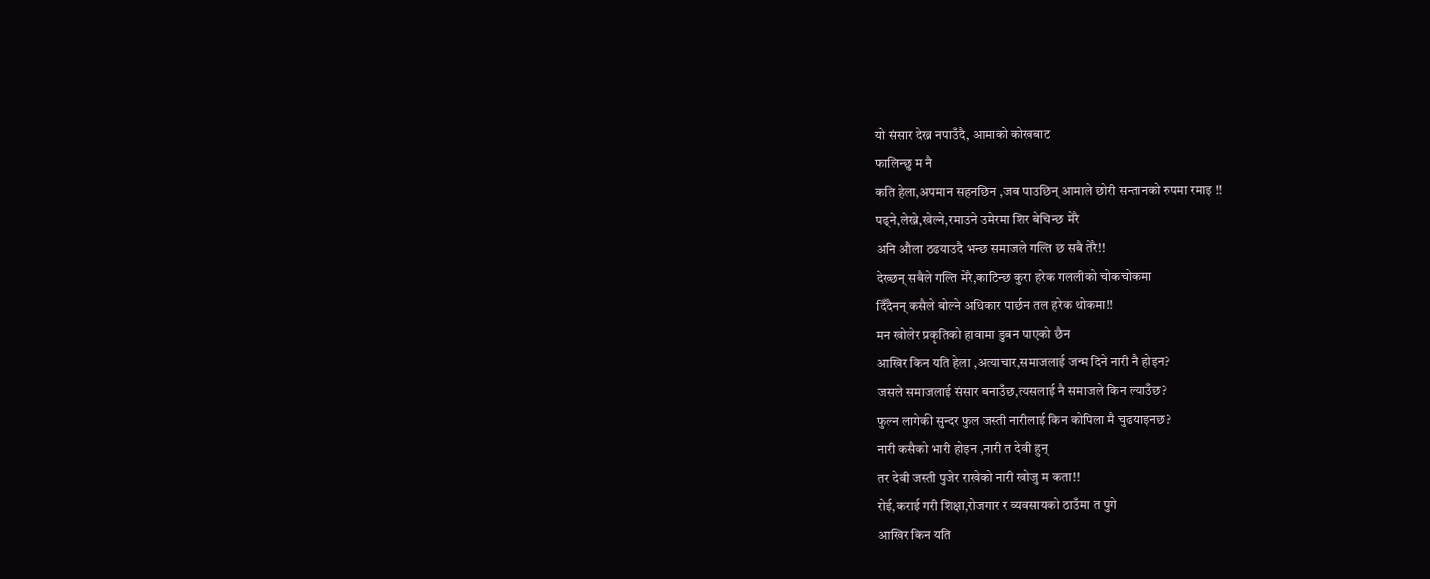यो संसार देख्न नपाउँदै, आमाको कोखबाट
फालिन्छु म नै
कति हेला,अपमान सहनछिन ,जब पाउछिन् आमाले छोरी सन्तानको रुपमा रमाइ !!
पढ्ने,लेख्ने,खेल्ने,रमाउने उमेरमा शिर बेचिन्छ मेरै
अनि औला ठढयाउदै भन्छ समाजले गल्ति छ सबै तेरै!!
देख्छन् सबैले गल्ति मेरै,काटिन्छ कुरा हरेक गललीको चोकचोकमा
दिँदैनन् कसैले बोल्ने अधिकार पार्छन तल हरेक थोकमा!!
मन खोलेर प्रकृतिको हावामा डुबन पाएको छैन
आखिर किन यति हेला ,अत्याचार,समाजलाई जन्म दिने नारी नै होइन?
जसले समाजलाई संसार बनाउँछ,त्यसलाई नै समाजले किन ल्याउँछ?
फुल्न लागेकी सुन्दर फुल जस्ती नारीलाई किन कोपिला मै चुढयाइनछ?
नारी कसैको भारी होइन ,नारी त देवी हुन्
तर देवी जस्ती पुजेर राखेको नारी खोजु म कता!!
रोई,कराई गरी शिक्षा,रोजगार र व्यवसायको ठाउँमा त पुगे
आखिर किन यति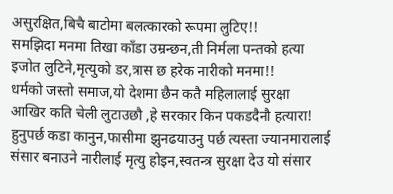असुरक्षित,बिचै बाटोमा बलत्कारको रूपमा लुटिए!!
समझिदा मनमा तिखा काँडा उम्रन्छन,ती निर्मला पन्तको हत्या
इजोत लुटिने,मृत्युको डर,त्रास छ हरेक नारीको मनमा!!
धर्मको जस्तो समाज,यो देशमा छैन कतै महिलालाई सुरक्षा
आखिर कति चेली लुटाउछौ ,हे सरकार किन पकडदैनौ हत्यारा!
हुनुपर्छ कडा कानुन,फासीमा झुनढयाउनु पर्छ त्यस्ता ज्यानमारालाई
संसार बनाउने नारीलाई मृत्यु होइन,स्वतन्त्र सुरक्षा देउ यो संसार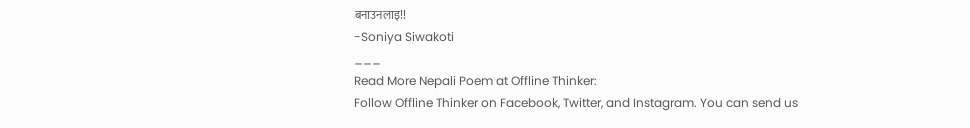बनाउनलाइ!!
-Soniya Siwakoti
___
Read More Nepali Poem at Offline Thinker:
Follow Offline Thinker on Facebook, Twitter, and Instagram. You can send us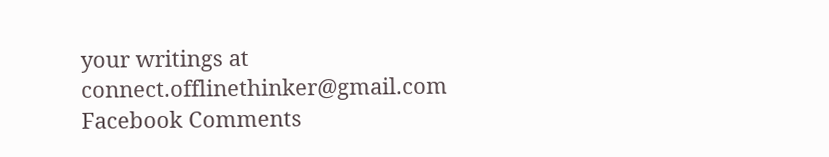your writings at connect.offlinethinker@gmail.com
Facebook Comments